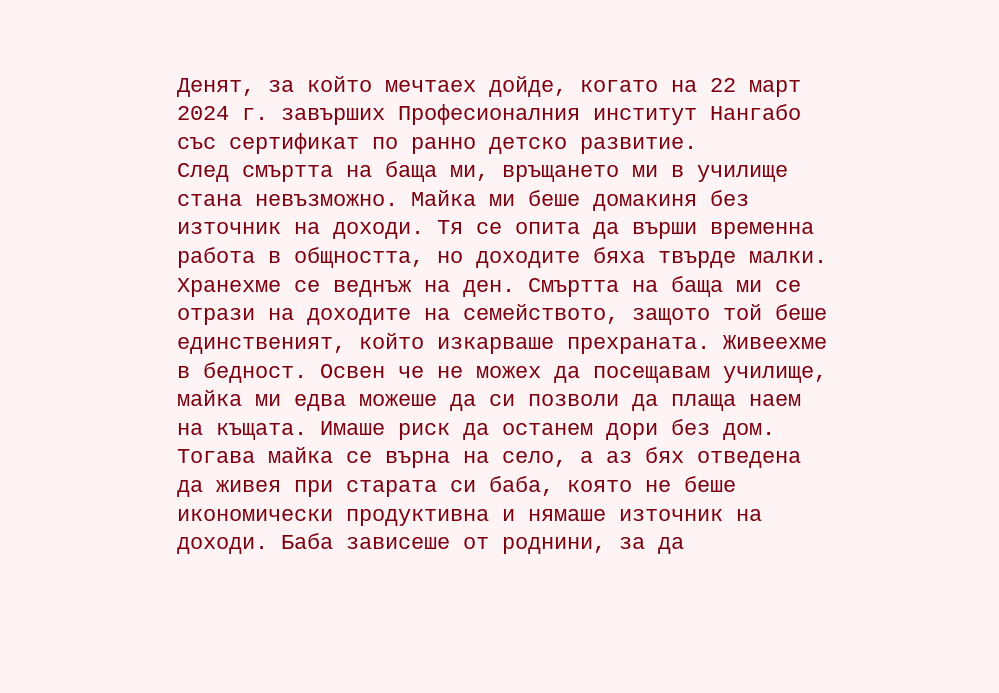Денят, за който мечтаех дойде, когато на 22 март 2024 г. завърших Професионалния институт Нангабо със сертификат по ранно детско развитие.
След смъртта на баща ми, връщането ми в училище стана невъзможно. Майка ми беше домакиня без източник на доходи. Тя се опита да върши временна работа в общността, но доходите бяха твърде малки. Хранехме се веднъж на ден. Смъртта на баща ми се отрази на доходите на семейството, защото той беше единственият, който изкарваше прехраната. Живеехме в бедност. Освен че не можех да посещавам училище, майка ми едва можеше да си позволи да плаща наем на къщата. Имаше риск да останем дори без дом. Тогава майка се върна на село, а аз бях отведена да живея при старата си баба, която не беше икономически продуктивна и нямаше източник на доходи. Баба зависеше от роднини, за да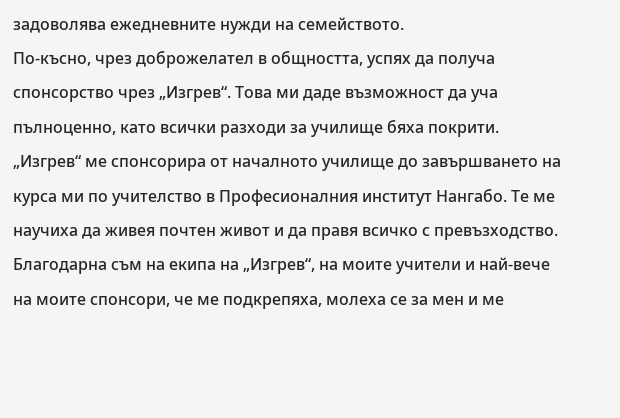задоволява ежедневните нужди на семейството.
По-късно, чрез доброжелател в общността, успях да получа спонсорство чрез „Изгрев“. Това ми даде възможност да уча пълноценно, като всички разходи за училище бяха покрити. „Изгрев“ ме спонсорира от началното училище до завършването на курса ми по учителство в Професионалния институт Нангабо. Те ме научиха да живея почтен живот и да правя всичко с превъзходство. Благодарна съм на екипа на „Изгрев“, на моите учители и най-вече на моите спонсори, че ме подкрепяха, молеха се за мен и ме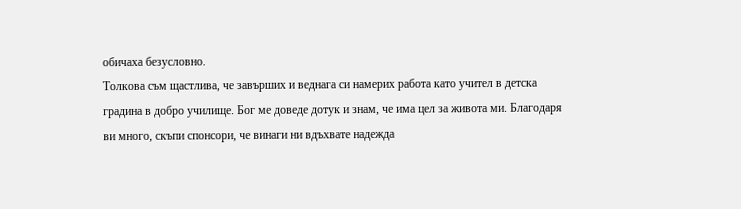обичаха безусловно.
Толкова съм щастлива, че завърших и веднага си намерих работа като учител в детска градина в добро училище. Бог ме доведе дотук и знам, че има цел за живота ми. Благодаря ви много, скъпи спонсори, че винаги ни вдъхвате надежда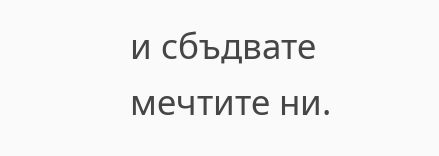и сбъдвате мечтите ни.